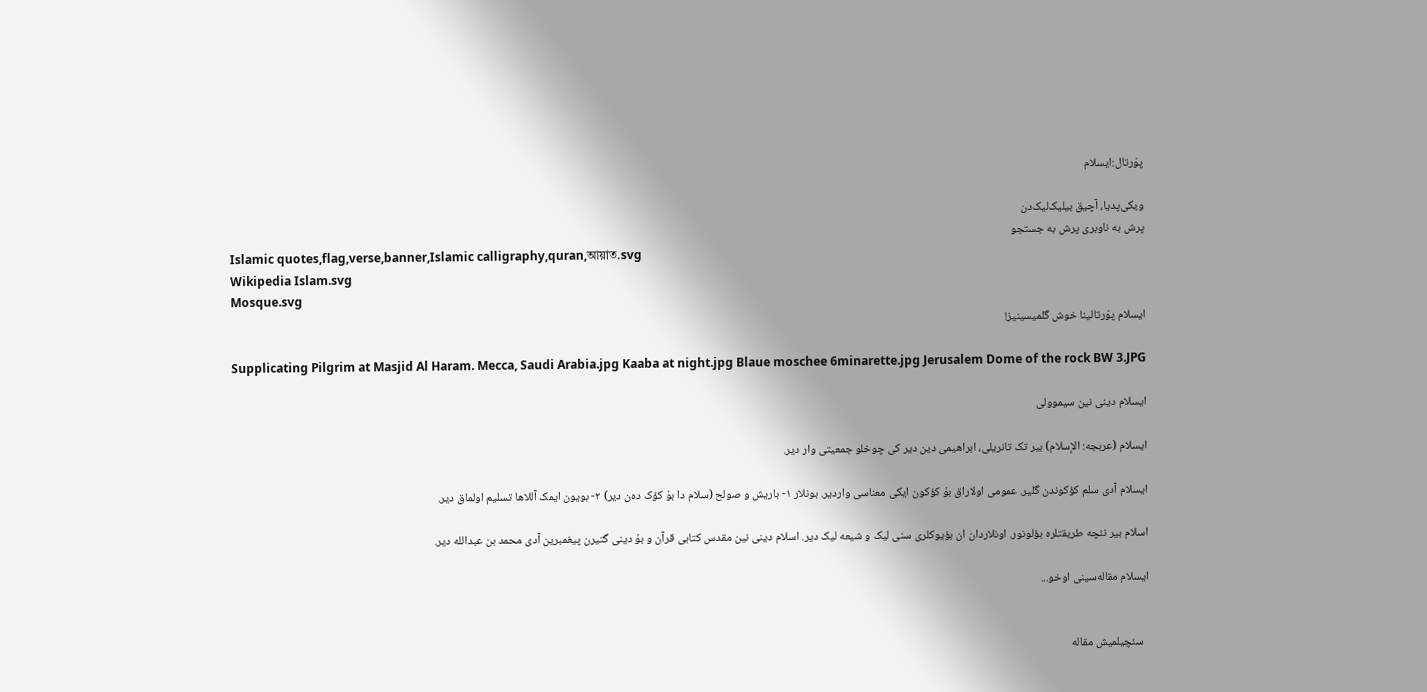پوْرتال:ایسلام

ویکی‌پدیا، آچیق بیلیک‌لیک‌دن
پرش به ناوبری پرش به جستجو
Islamic quotes,flag,verse,banner,Islamic calligraphy,quran,আয়াত.svg
Wikipedia Islam.svg
Mosque.svg
ایسلام پوْرتالینا خوش گلمیسینیز!

Supplicating Pilgrim at Masjid Al Haram. Mecca, Saudi Arabia.jpg Kaaba at night.jpg Blaue moschee 6minarette.jpg Jerusalem Dome of the rock BW 3.JPG

ایسلام دینی نین سیموولی

ایسلام (عربجه: الإسلام) بیر تک تانریلی، ابراهیمی دین دیر کی چوخلو جمعیتی وار دیر.

ایسلام آدی سلم کؤکوندن گلیر. عمومی اولاراق بۇ کؤکون ایکی معناسی واردیر. بونلار ۱- باریش و صولح (سلام دا بۇ کؤک ده‌ن دیر) ۲- بویون ایمک آللاها تسلیم اولماق دیر.

اسلام بیر نئچه طریقتلره بؤلونور. اونلاردان ان بؤیوکلری سنی لیک و شیعه لیک دیر. اسلام دینی نین مقدس کتابی قرآن و بۇ دینی گتیرن پیغمبرین آدی محمد بن عبدالله دیر.

ایسلام مقاله‌سینی اوخو...


  سئچیلمیش مقاله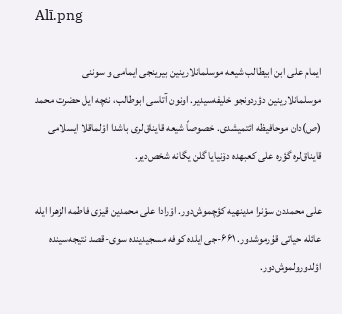Alī.png

ایمام علی ابن ابیطالب شیعه موسلمانلارینین بیرینجی ایمامی و سوننی موسلمانلارینین دؤردونجو خلیفه‌سیدیر. اونون آتاسی ابوطالب، نئچه ایل حضرت محمد (ص)دان موحافیظه ائتمیشدی. خصوصاً شیعه قایناق‌لری باشدا اوْلماقلا ایسلامی قایناق‌لره گؤره علی کعبهده دۆنیایا گلن یگانه شخص‌دیر.

علی محمددن سوْنرا مدینهیه کؤچموش‌دور. اوْرادا علی محمدین قیزی فاطمه الزهرا ایله عائله حیاتی قۇرموشدور. ۶۶۱-جی ایلده کوفه مسجیدینده سوی-قصد نتیجه‌سینده اؤلدورولموش‌دور.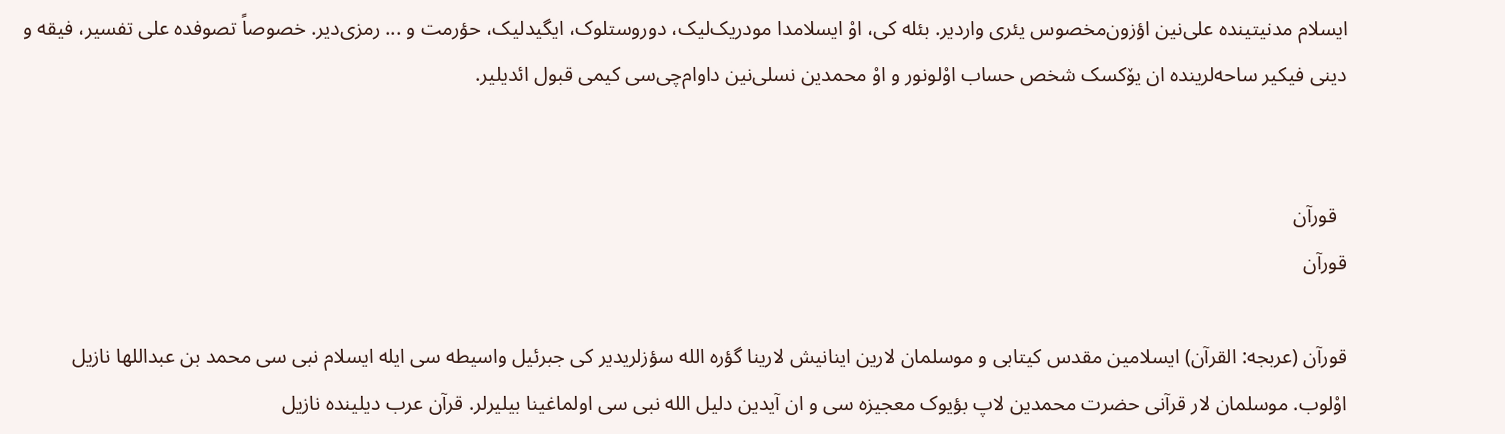ایسلام مدنیتینده علی‌نین اؤزون‌مخصوس یئری واردیر. بئله کی، اوْ ایسلامدا مودریک‌لیک، دوروستلوک، ایگیدلیک، حؤرمت و ... رمزی‌دیر. خصوصاً تصوفده علی تفسیر، فیقه و دینی فیکیر ساحه‌لرینده ان یۆکسک شخص حساب اوْلونور و اوْ محمدین نسلی‌نین داوام‌چی‌سی کیمی قبول ائدیلیر.


  قورآن
قورآن

قورآن (عربجه: القرآن) ایسلامین مقدس کیتابی و موسلمان لارین اینانیش لارینا گؤره الله سؤزلریدیر کی جبرئیل واسیطه سی ایله ایسلام نبی سی محمد بن عبداللها نازیل اوْلوب. موسلمان لار قرآنی حضرت محمدین لاپ بؤیوک معجیزه سی و ان آیدین دلیل الله نبی سی اولماغینا بیلیرلر. قرآن عرب دیلینده نازیل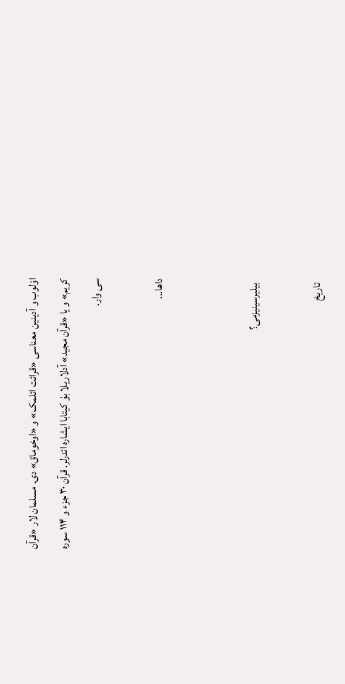اوْلوب و آدینین معناسی «قرائت ائلمک» و «اوخوماق» دی. مسلمان لار «قرآن کریم» و یا «قرآن مجید» آدلاریلا بۇ کیتابا ایشاره ائدرلر. قرآن ۳۰ جزء و ۱۱۴ سوره سی وار.

داها...


  بیلیرسینیزمی؟

  تاریخ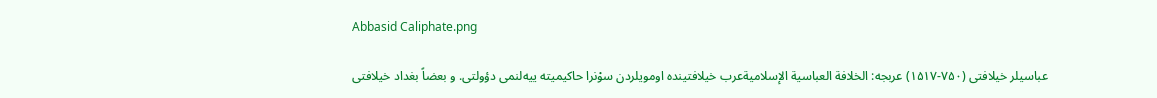Abbasid Caliphate.png

عباسیلر خیلافتی (۷۵۰-۱۵۱۷) عربجه: الخلافة العباسیة الإسلامیةعرب خیلافتینده اومویلردن سوْنرا حاکیمیته ییه‌لنمی دؤولتی. و بعضاً بغداد خیلافتی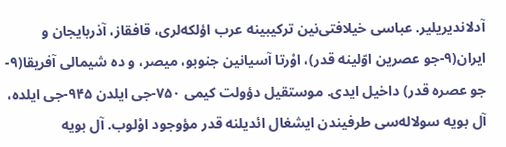آدلاندیریلیر. عباسی خیلافتی‌نین ترکیبینه عرب اؤلکه‌لری، قافقاز، آذربایجان و ایران(۹-جو عصرین اوّلینه قدر)، اوْرتا آسیانین جنوبو، میصر، و ده شیمالی آفریقا(۹-جو عصره قدر) داخیل ایدی. موستقیل دؤولت کیمی ۷۵۰-جی ایلدن ۹۴۵-جی ایلده، آل بویه سولا‌له‌سی طرفیندن ایشغال ائدیلنه قدر مؤوجود اوْلوب. آل بویه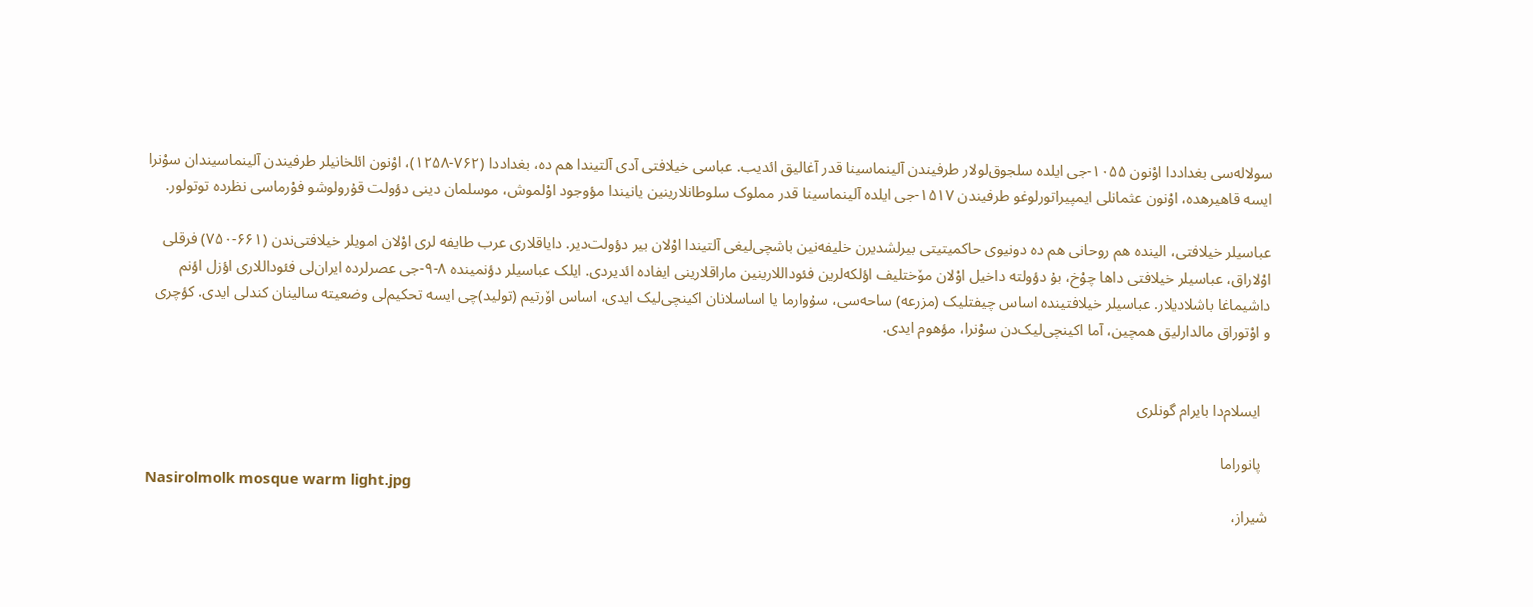سولا‌له‌سی بغداددا اوْنون ۱۰۵۵-جی ایلده سلجوق‌لولار طرفیندن آلینماسینا قدر آغالیق ائدیب. عباسی خیلافتی آدی آلتیندا هم ده، بغداددا (۷۶۲-۱۲۵۸)، اوْنون ائلخانیلر طرفیندن آلینماسیندان سوْنرا ایسه قاهیرهده، اوْنون عثمانلی ایمپیراتورلوغو طرفیندن ۱۵۱۷-جی ایلده آلینماسینا قدر مملوک سلوطانلارینین یانیندا مؤوجود اوْلموش، موسلمان دینی دؤولت قۇرولوشو فوْرماسی نظرده توتولور.

عباسیلر خیلافتی، الینده هم روحانی هم ده دونیوی حاکمیتیتی بیرلشدیرن خلیفه‌نین باشچی‌لیغی آلتیندا اوْلان بیر دؤولت‌دیر. دایاقلاری عرب طایفه لری اوْلان امویلر خیلافتی‌ندن (۶۶۱-۷۵۰) فرقلی اوْلاراق، عباسیلر خیلافتی داها چوْخ، بۇ دؤولته داخیل اوْلان مۆختلیف اؤلکه‌لرین فئوداللارینین ماراقلارینی ایفاده ائدیردی. ایلک عباسیلر دؤنمینده ۸-۹-جی عصرلرده ایران‌لی فئوداللاری اؤزل اؤ‌نم داشیماغا باشلادیلار. عباسیلر خیلافتینده اساس چیفتلیک (مزرعه) ساحه‌سی، سۇوارما یا اساسلانان ‌اکینچی‌لیک ایدی، اساس اۆرتیم (تولید)چی ایسه تحکیم‌لی وضعیته سالینان کندلی ایدی. کؤچری و اوْتوراق مالدارلیق همچین، آما ‌اکینچی‌لیک‌دن سوْنرا، مؤهوم ایدی.


  ایسلام‌دا بایرام گونلری

  پانوراما
Nasirolmolk mosque warm light.jpg
شیراز،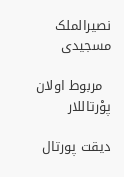نصیرالملک مسجیدی

  مربوط اولان پوْرتاللار

دیقت پورتال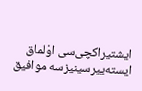ایشتیراکچی‌سی اوْلماق ایسته‌يیرسینیزسه موافیق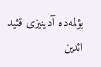بؤلمه‌ده آدینیزی قئيد ائدین